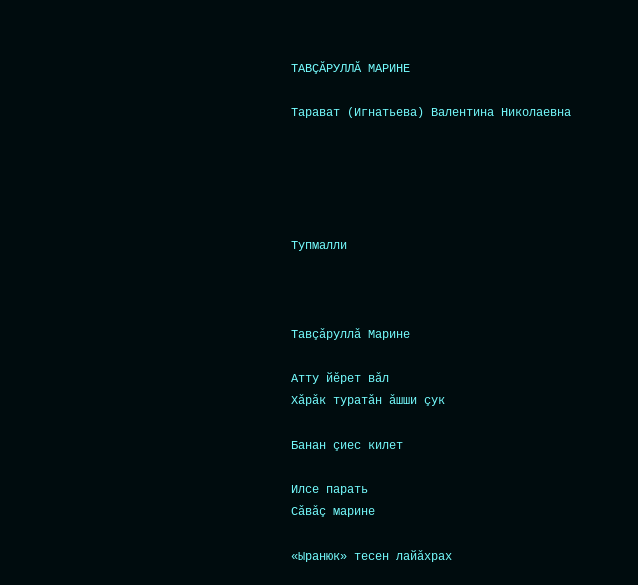ТАВÇĂРУЛЛĂ МАРИНЕ

Тарават (Игнатьева) Валентина Николаевна





Тупмалли



Тавçǎруллǎ Марине

Атту йĕрет вǎл
Хǎрǎк туратǎн ǎшши çук

Банан çиес килет

Илсе парать
Сǎвǎç марине

«Ыранюк» тесен лайǎхрах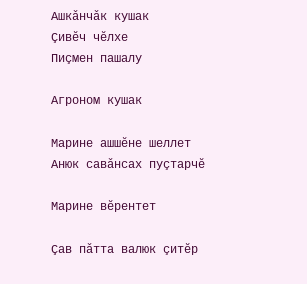Ашкǎнчǎк кушак
Çивĕч чĕлхе
Пиçмен пашалу

Агроном кушак

Марине ашшĕне шеллет
Анюк савǎнсах пуçтарчĕ

Марине вĕрентет

Çав пǎтта валюк çитĕр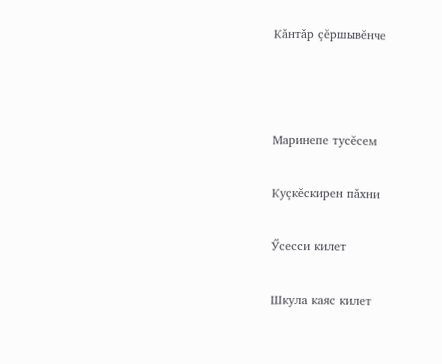Кǎнтǎр çĕршывĕнче



Маринепе тусĕсем

Куçкĕскирен пǎхни

Ӳсесси килет

Шкула каяс килет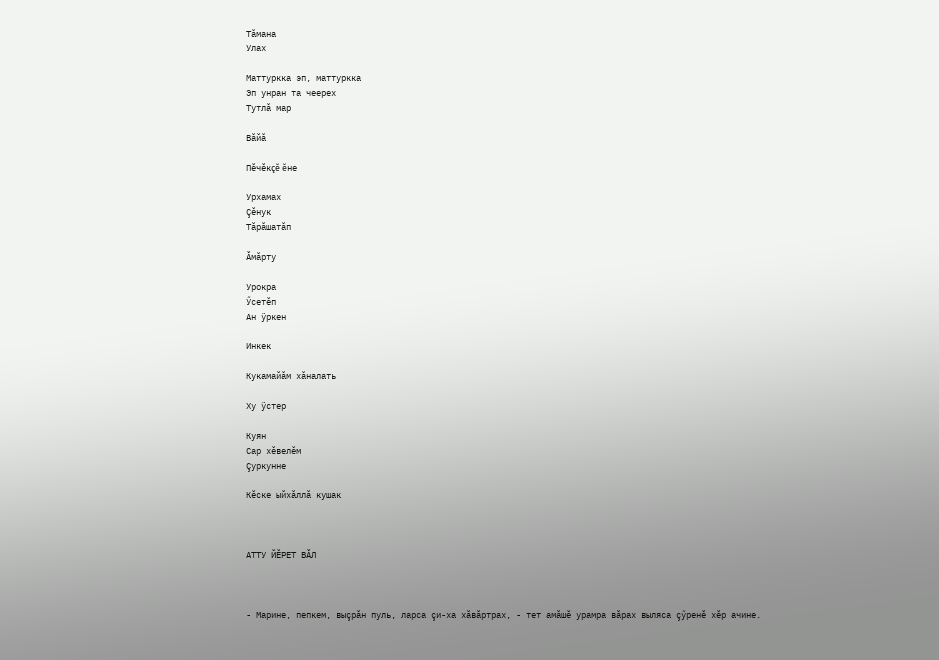Тǎмана
Улах

Маттуркка эп, маттуркка
Эп унран та чеерех
Тутлǎ мар

Вǎйǎ

Пĕчĕкçĕ ĕне

Урхамах
Çĕнук
Тǎрǎшатǎп

Ǎмǎрту

Урокра
Ӳсетĕп
Ан ÿркен

Инкек

Кукамайǎм хǎналать

Ху ÿстер

Куян
Сар хĕвелĕм
Çуркунне

Кĕске ыйхǎллǎ кушак



АТТУ ЙĔРЕТ ВǍЛ



- Марине, пепкем, выçрăн пуль, ларса çи-ха хăвăртрах, - тет амăшĕ урамра вăрах выляса çӳренĕ хĕр ачине.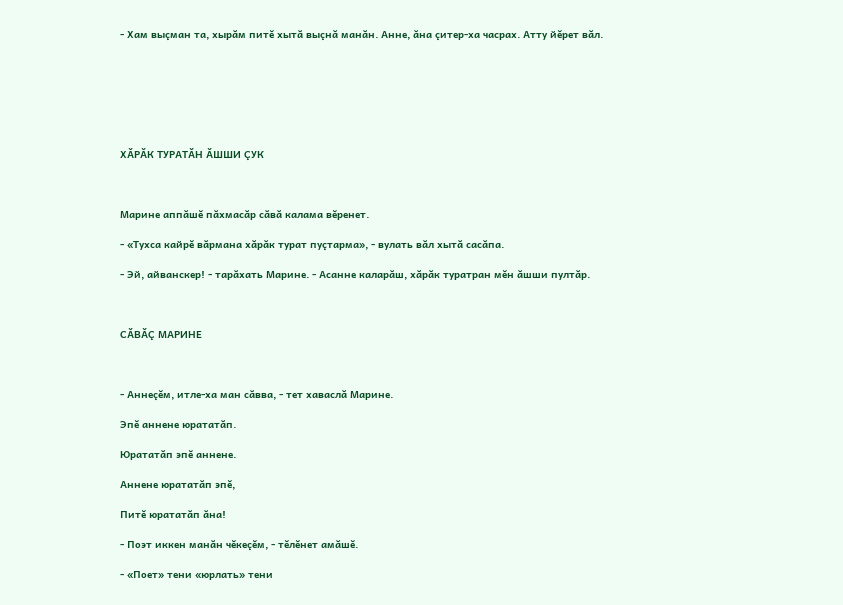- Хам выçман та, хырăм питĕ хытă выçнă манăн. Анне, ăна çитер-ха часрах. Атту йĕрет вăл.







ХǍРǍК ТУРАТǍН ǍШШИ ÇУК



Марине аппăшĕ пăхмасăр сăвă калама вĕренет.

- «Тухса кайрĕ вăрмана хăрăк турат пуçтарма», - вулать вăл хытă сасăпа.

- Эй, айванскер! - тарăхать Марине. - Асанне каларăш, хăрăк туратран мĕн ăшши пултăр.



СǍВǍÇ МАРИНЕ



- Аннеçĕм, итле-ха ман сăвва, - тет хаваслă Марине.

Эпĕ аннене юрататăп.

Юрататăп эпĕ аннене.

Аннене юрататăп эпĕ,

Питĕ юрататăп ăна!

- Поэт иккен манăн чĕкеçĕм, - тĕлĕнет амăшĕ.

- «Поет» тени «юрлать» тени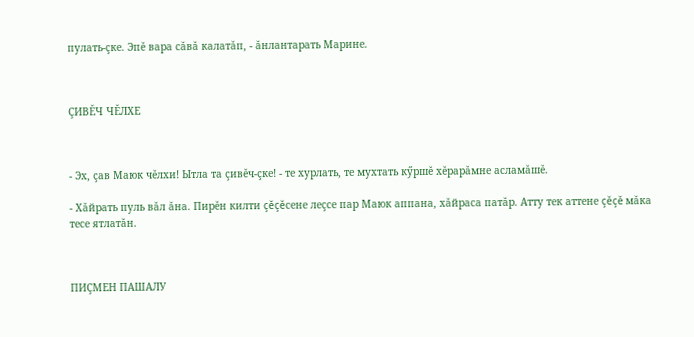пулать-çке. Эпĕ вара сăвă калатăп, - ăнлантарать Марине.



ÇИВĔЧ ЧĔЛХЕ



- Эх, çав Маюк чĕлхи! Ытла та çивĕч-çке! - те хурлать, те мухтать кӳршĕ хĕрарăмне асламăшĕ.

- Хăйрать пуль вăл ăна. Пирĕн килти çĕçĕсене леçсе пар Маюк аппана, хăйраса патăр. Атту тек аттене çĕçĕ мăка тесе ятлатăн.



ПИÇМЕН ПАШАЛУ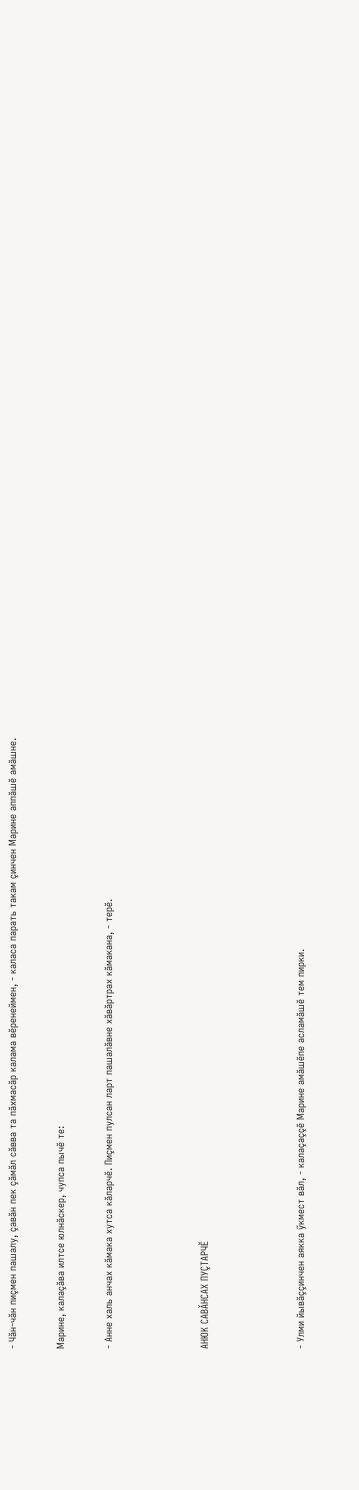- Чăн-чăн пиçмен пашалу, çавăн пек çăмăл сăвва та пăхмасăр калама вĕренеймен, - каласа парать такам çинчен Марине аппăшĕ амăшне.

Марине, калаçăва илтсе юлнăскер, чупса пычĕ те:

- Анне халь анчах кăмака хутса кăларчĕ. Пиçмен пулсан ларт пашалăвне хăвăртрах кăмакана, - терĕ.



АНЮК САВǍНСАХ ПУÇТАРЧĔ



- Улми йывăççинчен аякка ӳкмест вăл, - калаçаççĕ Марине амăшĕпе асламăшĕ тем пирки.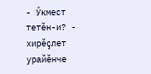- Ӳкмест тетĕн-и? - хирĕçлет урайĕнче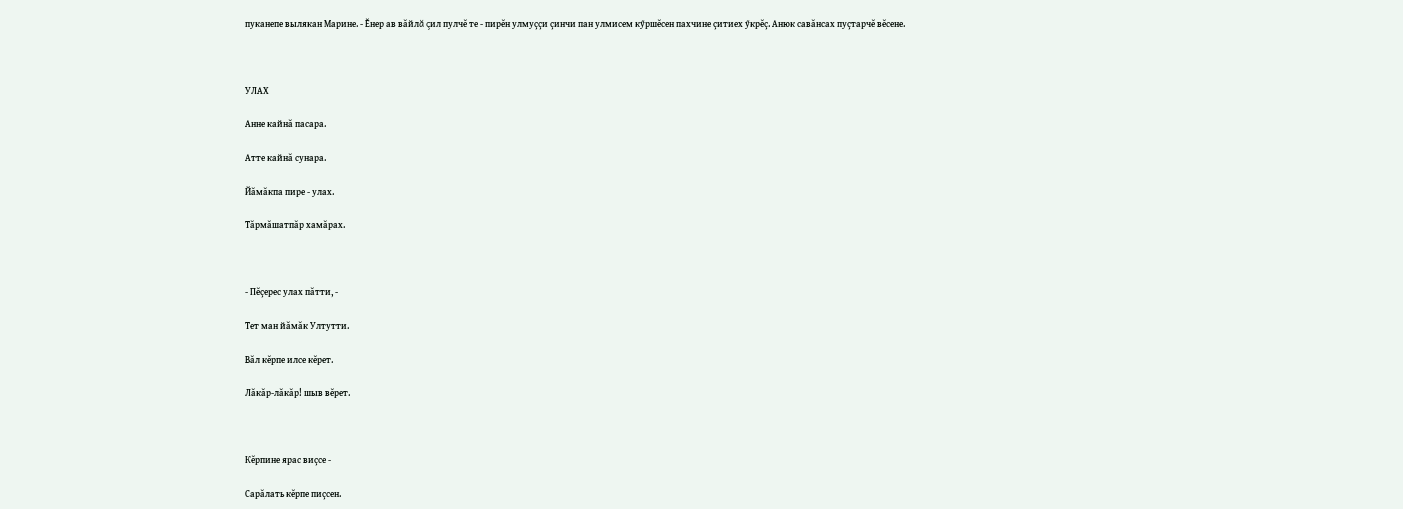пуканепе вылякан Марине. - Ĕнер ав вăйлă çил пулчĕ те - пирĕн улмуççи çинчи пан улмисем кӳршĕсен пахчине çитиех ӳкрĕç. Анюк савăнсах пуçтарчĕ вĕсене.



УЛАХ

Анне кайнă пасара.

Атте кайнă сунара.

Йăмăкпа пире - улах.

Тăрмăшатпăр хамăрах.



- Пĕçерес улах пăтти, -

Тет ман йăмăк Ултутти.

Вăл кĕрпе илсе кĕрет.

Лăкăр-лăкăр! шыв вĕрет.



Кĕрпине ярас виçсе -

Сарăлать кĕрпе пиçсен.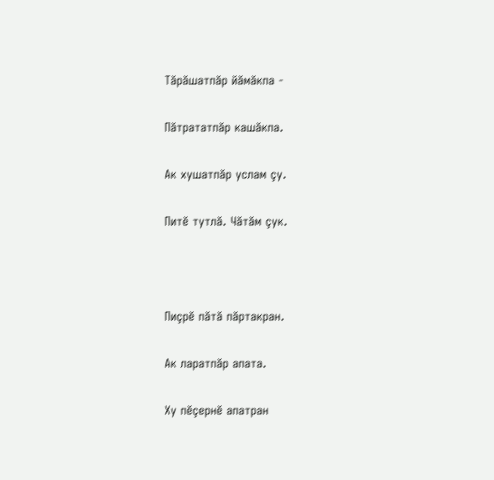Тăрăшатпăр йăмăкпа -

Пăтрататпăр кашăкпа.

Ак хушатпăр услам çу.

Питĕ тутлă. Чăтăм çук.



Пиçрĕ пăтă пăртакран.

Ак ларатпăр апата.

Ху пĕçернĕ апатран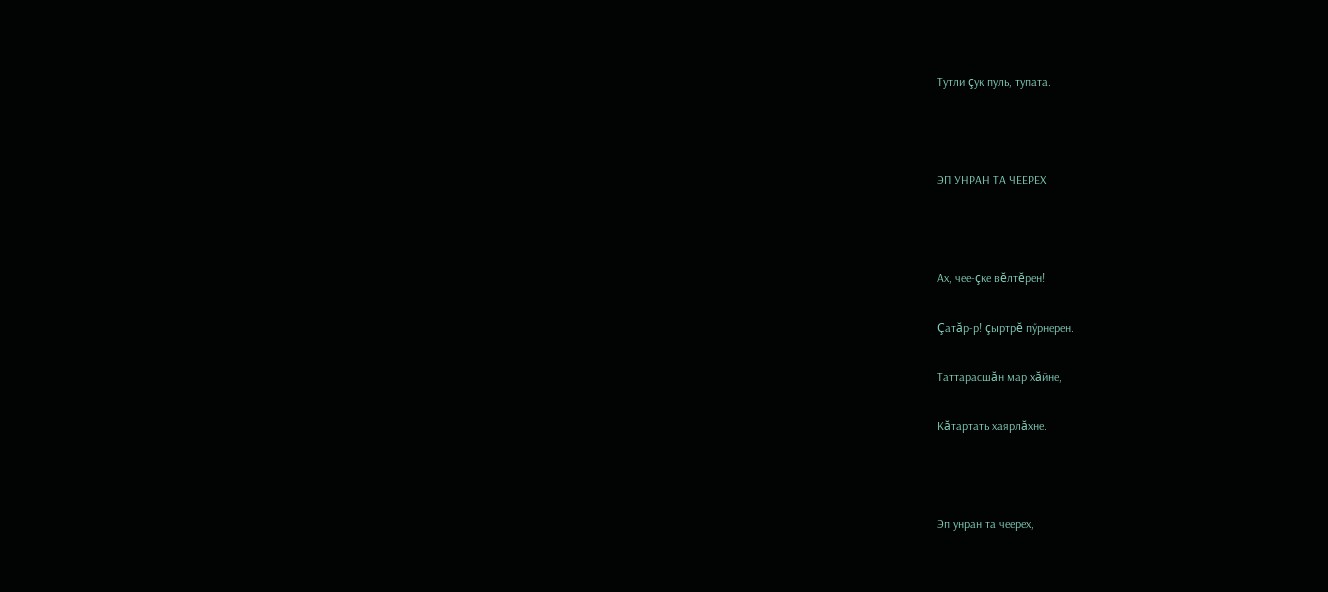Тутли çук пуль, тупата.



ЭП УНРАН ТА ЧЕЕРЕХ



Ах, чее-çке вĕлтĕрен!

Çатăр-р! çыртрĕ пӳрнерен.

Таттарасшăн мар хăйне,

Кăтартать хаярлăхне.



Эп унран та чеерех,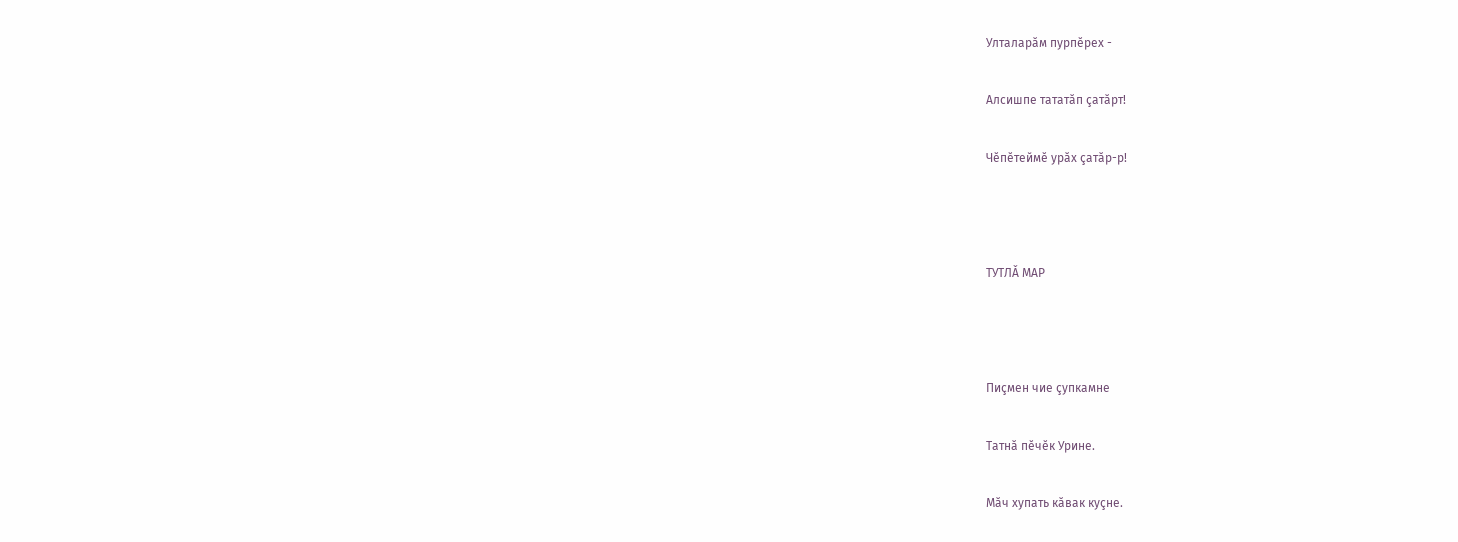Улталарăм пурпĕрех -

Алсишпе тататăп çатăрт!

Чĕпĕтеймĕ урăх çатăр-р!



ТУТЛǍ МАР



Пиçмен чие çупкамне

Татнă пĕчĕк Урине.

Мăч хупать кăвак куçне.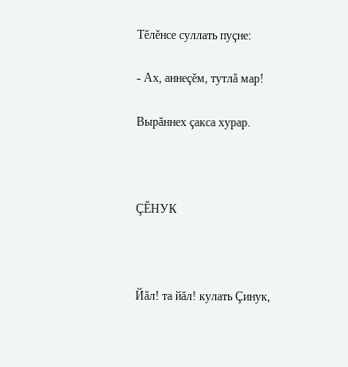Тĕлĕнсе суллать пуçне:

- Ах, аннеçĕм, тутлă мар!

Вырăннех çакса хурар.



ÇĔНУК



Йăл! та йăл! кулать Çинук,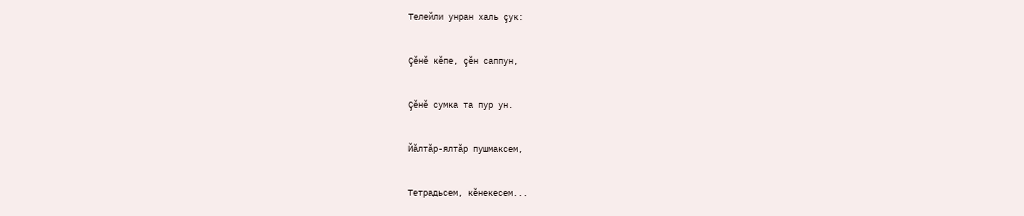Телейли унран халь çук:

Çĕнĕ кĕпе, çĕн саппун,

Çĕнĕ сумка та пур ун.

Йăлтăр-ялтăр пушмаксем,

Тетрадьсем, кĕнекесем...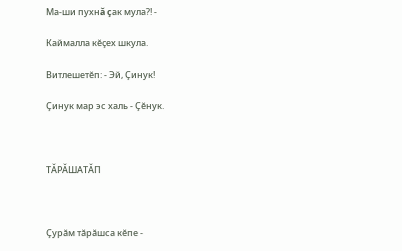Ма-ши пухнă çак мула?! -

Каймалла кĕçех шкула.

Витлешетĕп: - Эй, Çинук!

Çинук мар эс халь - Çĕнук.



ТǍРǍШАТǍП



Çурăм тăрăшса кĕпе -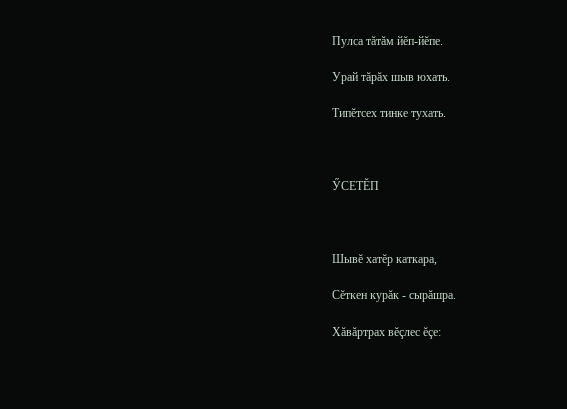Пулса тăтăм йĕп-йĕпе.

Урай тăрăх шыв юхать.

Типĕтсех тинке тухать.



ӲСЕТĔП



Шывĕ хатĕр каткара,

Сĕткен курăк - сырăшра.

Хăвăртрах вĕçлес ĕçе: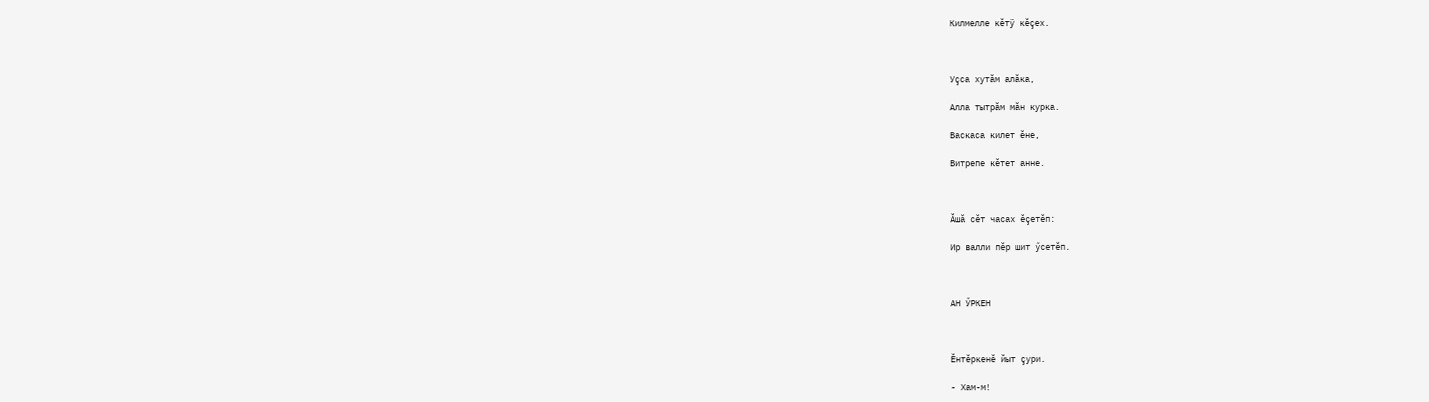Килмелле кĕтÿ кĕçех.



Уçса хутăм алăка,

Алла тытрăм мăн курка.

Васкаса килет ĕне,

Витрепе кĕтет анне.



Ǎшă сĕт часах ĕçетĕп:

Ир валли пĕр шит ӳсетĕп.



АН ӲРКЕН



Ĕнтĕркенĕ йыт çури.

- Хам-м!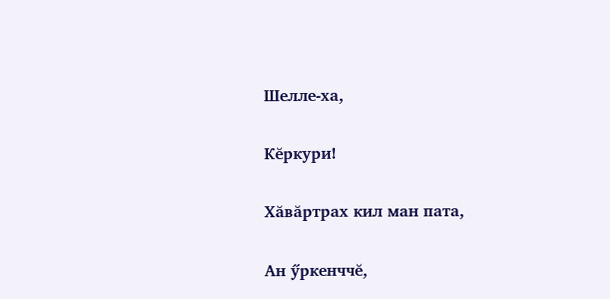Шелле-ха,

Кĕркури!

Хăвăртрах кил ман пата,

Ан ӳркенччĕ,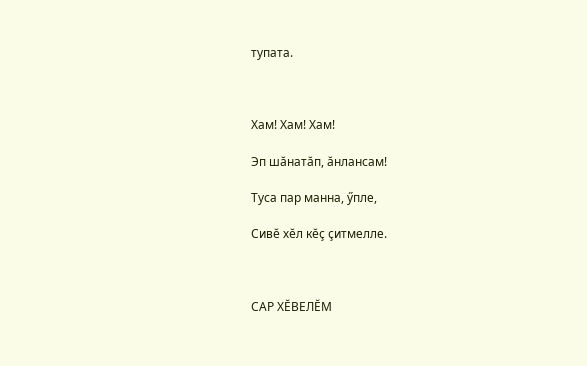тупата.



Хам! Хам! Хам!

Эп шăнатăп, ăнлансам!

Туса пар манна, ӳпле,

Сивĕ хĕл кĕç çитмелле.



САР ХĔВЕЛĔМ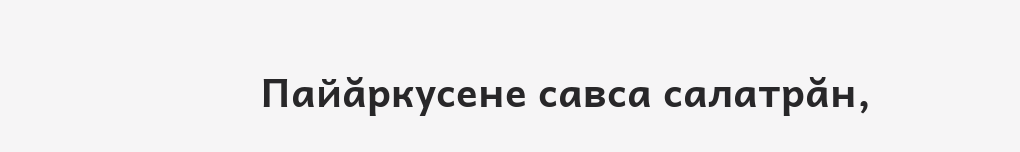Пайăркусене савса салатрăн,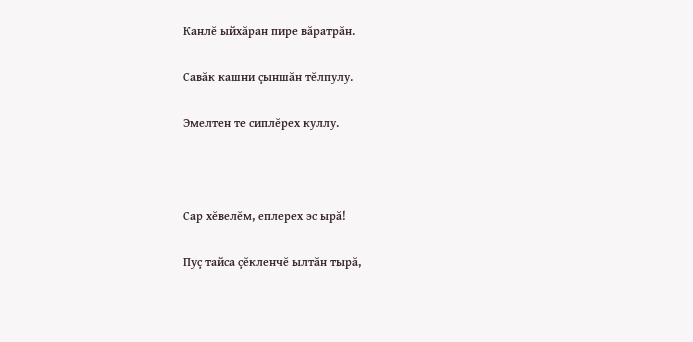Канлĕ ыйхăран пире вăратрăн.

Савăк кашни çыншăн тĕлпулу.

Эмелтен те сиплĕрех куллу.



Сар хĕвелĕм, еплерех эс ырă!

Пуç тайса çĕкленчĕ ылтăн тырă,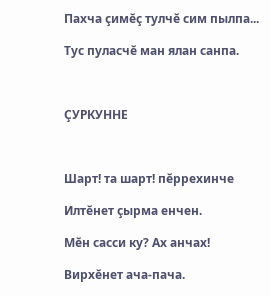Пахча çимĕç тулчĕ сим пылпа...

Тус пуласчĕ ман ялан санпа.



ÇУРКУННЕ



Шарт! та шарт! пĕррехинче

Илтĕнет çырма енчен.

Мĕн сасси ку? Ах анчах!

Вирхĕнет ача-пача.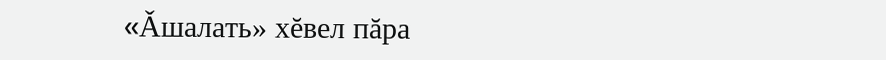«Ǎшалать» хĕвел пăра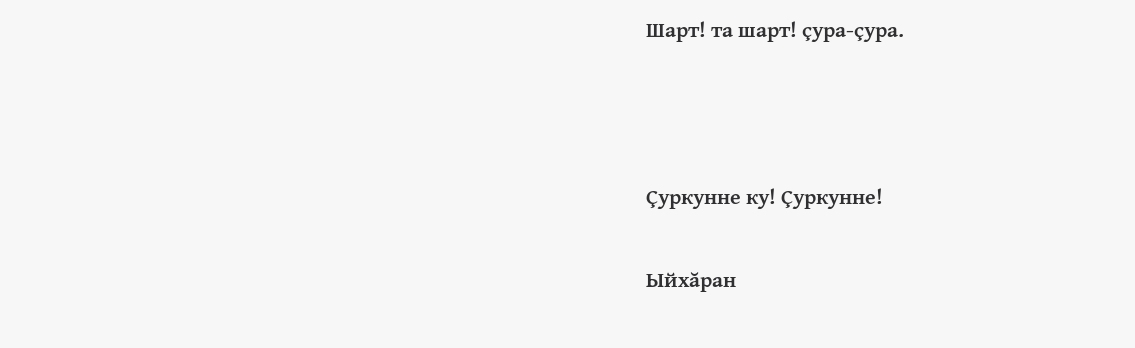Шарт! та шарт! çура-çура.



Çуркунне ку! Çуркунне!

Ыйхăран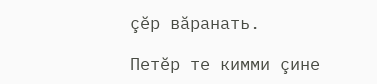çĕр вăранать.

Петĕр те кимми çине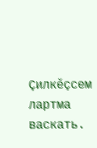Çилкĕçсем лартма васкать.